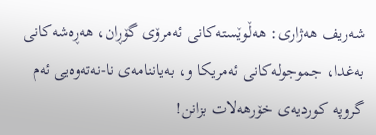شه‌ریف هه‌ژاری: هه‌ڵوێسته‌كانی ئه‌مرۆی گۆڕان، هه‌ڕه‌شه‌كانی به‌غدا، جموجوله‌كانی ئه‌مریكا و، به‌یاننامه‌ی نا-نه‌ته‌وه‌یی ئه‌م گروپه‌ كوردیه‌ی خۆرهه‌لات بزانن!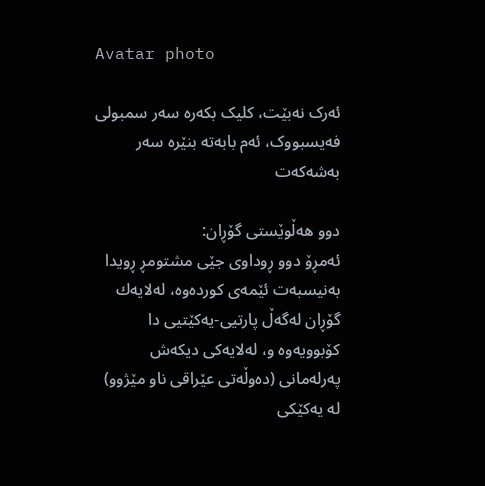Avatar photo

ئەرک نەبێت، کلیک بکەرە سەر سمبولی فەیسبووک، ئەم بابەتە بنێرە سەر بەشەکەت

دوو هه‌ڵوێستی گۆڕان:
ئه‌مڕۆ دوو ڕوداوی جێی مشتومڕ ڕویدا به‌نیسبه‌ت ئێمه‌ی كورده‌وه‌، له‌لایه‌ك گۆڕان له‌گه‌ڵ پارتیی-یه‌كێتیی دا كۆبوویه‌وه‌ و، له‌لایه‌كی دیكه‌ش په‌رله‌مانی (ده‌وڵه‌تی عێراقی ناو مێژوو) له‌ یه‌كێكی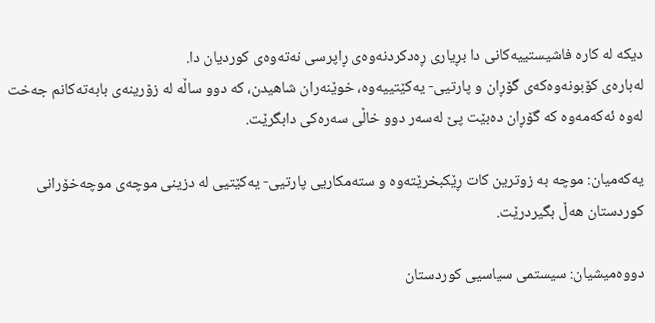دیكه‌ له‌ كاره‌ فاشیستییه‌كانی دا بڕیاری ڕه‌دكردنه‌وه‌ی ڕاپرسی نه‌ته‌وه‌ی كوردیان دا.
له‌باره‌ی كۆبونه‌وه‌كه‌ی گۆڕان و پارتیی- یه‌كێتییه‌وه‌‌، خوێنه‌ران شاهیدن، كه‌ دوو ساڵه‌ له‌ زۆرینه‌ی بابه‌ته‌كانم جه‌خت له‌وه‌ ئه‌كه‌مه‌وه‌ كه‌ گۆڕان ده‌بێت پێ له‌سه‌ر دوو خاڵی سه‌ره‌كی دابگرێت.

یه‌كه‌میان: موچه‌ به‌ زوترین كات ڕێكبخرێته‌وه‌ و سته‌مكاریی پارتیی- یه‌كێتیی له‌ دزینی موچه‌ی موچه‌خۆرانی كوردستان هه‌ڵ بگیردرێت.

دووه‌میشیان: سیستمی سیاسیی كوردستان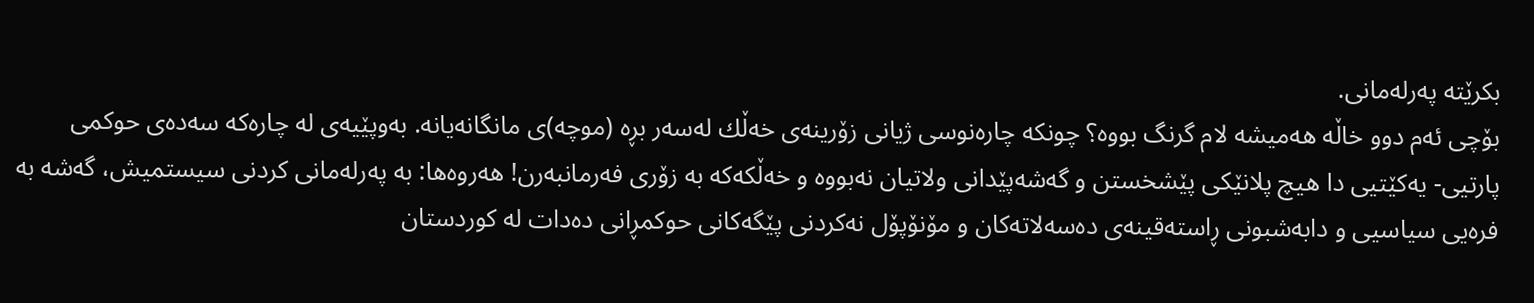بكرێته‌ په‌رله‌مانی.
بۆچی ئه‌م دوو خاڵه‌ هه‌میشه‌ لام گرنگ بووه‌؟ چونكه‌ چاره‌نوسی ژیانی زۆرینه‌ی خه‌ڵك له‌سه‌ر بڕه‌ (موچه‌)ی مانگانه‌یانه‌. به‌وپێیه‌ی له‌ چاره‌كه‌ سه‌ده‌ی حوكمی پارتیی- یه‌كێتیی دا هیچ پلانێكی پێشخستن و گه‌شه‌پێدانی ولاتیان نه‌بووه و خه‌ڵكه‌كه‌ به‌ زۆری فه‌رمانبه‌رن! هه‌روه‌ها: به‌ په‌رله‌مانی كردنی سیستمیش، گه‌شه‌ به‌ فره‌یی سیاسیی و دابه‌شبونی ڕاسته‌قینه‌ی ده‌سه‌لاته‌كان و ‌مۆنۆپۆل نه‌كردنی پێگه‌كانی حوكمڕانی ده‌دات له‌ كوردستان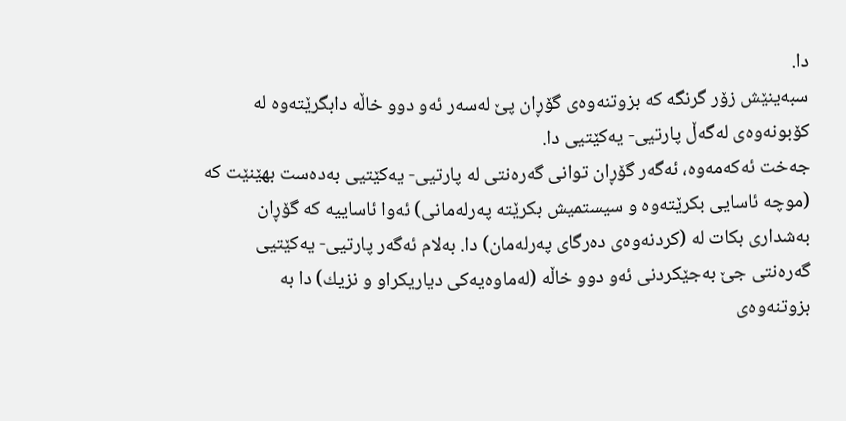دا.
سبه‌ینێش زۆر گرنگه‌ كه‌ بزوتنه‌وه‌ی گۆڕان پێ له‌سه‌ر ئه‌و دوو خاڵه‌ دابگرێته‌وه‌ له‌ كۆبونه‌وه‌ی له‌گەڵ پارتیی- یه‌كێتیی دا.
جه‌خت ئه‌كه‌مه‌وه‌، ئه‌گه‌ر گۆڕان توانی گه‌ره‌نتی له‌ پارتیی- یه‌كێتیی به‌ده‌ست بهێنێت كه‌ (موچه‌ ئاسایی بكرێته‌وه‌ و سیستمیش بكرێته‌ په‌رله‌مانی) ئه‌وا ئاساییه‌ كه‌ گۆڕان به‌شداری بكات له‌ (كردنه‌وه‌ی ده‌رگای په‌رله‌مان) دا. به‌لام ئه‌گه‌ر پارتیی- یه‌كێتیی گه‌ره‌نتی جێ به‌جێكردنی ئه‌و دوو خاڵه‌ (له‌ماوه‌یه‌كی دیاریكراو و نزیك) دا به‌ بزوتنه‌وه‌ی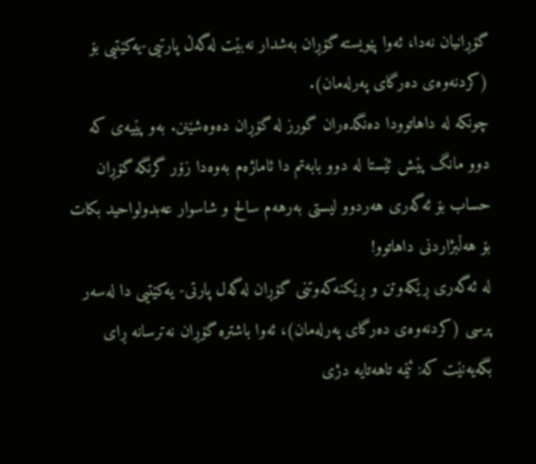گۆڕانیان نه‌دا، ئه‌وا پێویسته‌ گۆڕان به‌شدار نه‌بێت له‌گه‌ڵ پارتیی-یه‌كێتیی بۆ (كردنه‌وه‌ی ده‌رگای په‌رله‌مان).
چونكه‌ له‌ داهاتوودا ده‌نگده‌ران گورز له‌ گۆڕان ده‌وه‌شێنن. به‌و پێیه‌ی كه‌ دوو مانگ پێش ئێستا له‌ دوو بابه‌تم دا ئاماژه‌م به‌وه‌دا زۆر گرنگه‌ گۆڕان حساب بۆ ئه‌گه‌ری هه‌ردوو لیستی به‌رهه‌م سالح و شاسوار عه‌بدولواحید بكات بۆ هه‌ڵبژاردنی داهاتوو!
له‌ ئه‌گه‌ری ڕێكه‌وتن و ڕێكنه‌كه‌وتنی گۆڕان له‌گه‌ل پارتی- یه‌كێتیی دا له‌سه‌ر پرسی (كردنه‌وه‌ی ده‌رگای په‌رله‌مان)، ئه‌وا باشتره‌ گۆڕان نه‌ترسانه‌ ڕای بگه‌یه‌نێت كه‌: ئێمه‌ تاهه‌تایه‌ دژی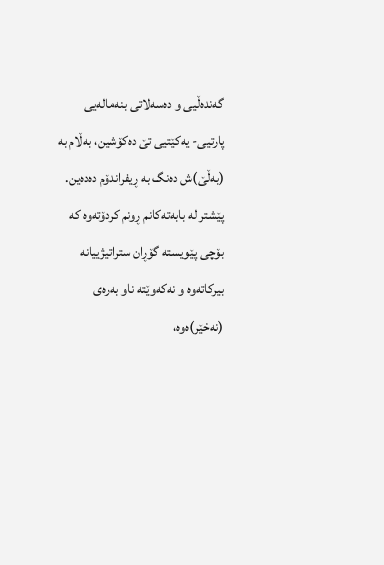گه‌نده‌ڵیی و ده‌سه‌لاتی بنه‌ماله‌یی پارتیی- یه‌كێتیی تێ ده‌كۆشین، به‌ڵام به‌ (به‌ڵێ)ش ده‌نگ به‌ ڕیفراندۆم ده‌ده‌ین. پێشتر له‌ بابه‌ته‌كانم ڕونم كردۆته‌وه‌ كه‌ بۆچی پێویسته‌ گۆڕان ستراتیژییانه‌ بیركاته‌وه‌ و نه‌كه‌وێته‌ ناو به‌ره‌ی (نه‌خێر)ه‌وه‌،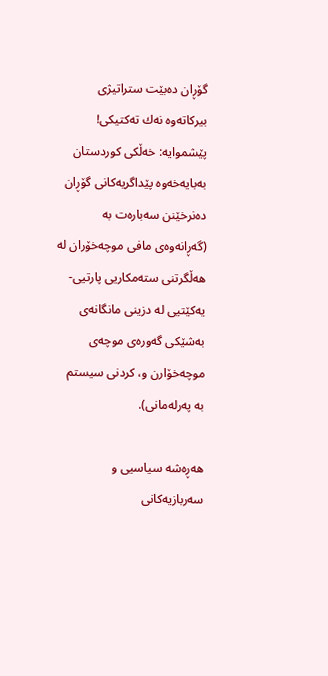گۆڕان ده‌بێت ستراتیژی بیركاته‌وه‌ نه‌ك ته‌كتیكی!
پێشموایه‌: خه‌ڵكی كوردستان به‌بایه‌خه‌وه‌ پێداگریه‌كانی گۆڕان ده‌نرخێنن سه‌باره‌ت به‌ (گه‌ڕانه‌وه‌ی مافی موچه‌خۆران له‌ هه‌ڵگرتنی سته‌مكاریی پارتیی- یه‌كێتیی له‌ دزینی مانگانه‌ی به‌شێكی گه‌وره‌ی موچه‌ی موچه‌خۆارن و، كردنی سیستم به‌ په‌رله‌مانی).

هه‌ڕه‌شه‌ سیاسیی و سه‌ربازیه‌كانی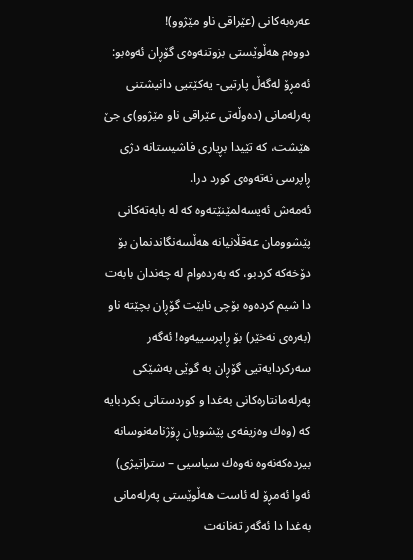عه‌ره‌به‌كانی (عێراقی ناو مێژوو)!
دووه‌م هه‌ڵوێستی بزوتنه‌وه‌ی گۆڕان ئه‌وه‌بو: ئه‌مڕۆ له‌گه‌ڵ پارتیی- یه‌كێتیی دانیشتنی په‌رله‌مانی (ده‌وڵه‌تی عێراقی ناو مێژوو)ی جێ هێشت، كه‌ تێیدا بڕیاری فاشیستانه‌ دژی ڕاپرسی نه‌ته‌وه‌ی كورد درا.
ئه‌مه‌ش ئه‌یسه‌لمێنێته‌وه‌ كه‌ له‌ بابه‌ته‌كانی پێشوومان عه‌قڵانیانه‌ هه‌ڵسه‌نگاندنمان بۆ دۆخه‌كه‌ كردبو، كه‌ به‌رده‌وام له‌ چه‌ندان بابه‌ت دا شیم كرده‌وه‌ بۆچی نابێت گۆڕان بچێته‌ ناو (به‌ره‌ی نه‌خێر) بۆ ڕاپرسییه‌وه‌! ئه‌گه‌ر سه‌ركردایه‌تیی گۆڕان به‌ گوێی به‌شێكی په‌رله‌مانتاره‌كانی به‌غدا و كوردستانی بكردبایه‌ كه‌ (وه‌ك وه‌زیفه‌ی پێشویان ڕۆژنامه‌نوسانه‌ بیرده‌كه‌نه‌وه‌ نه‌وه‌ك سیاسیی – ستراتیژی) ئه‌وا ئه‌مڕۆ له‌ ئاست هه‌ڵوێستی په‌رله‌مانی به‌غدا دا ئه‌گه‌ر ته‌نانه‌ت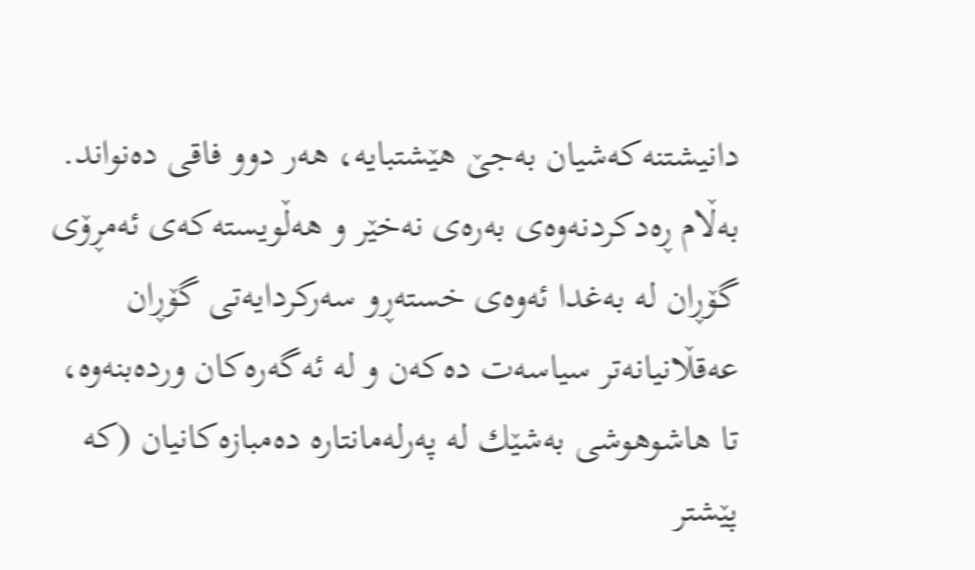دانیشتنه‌كه‌شیان به‌جێ هێشتبایه‌، هه‌ر دوو فاقی ده‌نواند.
به‌ڵام ڕه‌دكردنه‌وه‌ی به‌ره‌ی نه‌خێر و هه‌ڵویسته‌كه‌ی ئه‌مڕۆی گۆڕان له‌ به‌غدا ئه‌وه‌ی خسته‌ڕو سه‌ركردایه‌تی گۆڕان عه‌قڵانیانه‌تر سیاسه‌ت ده‌كه‌ن و له‌ ئه‌گه‌ره‌كان ورده‌بنه‌وه‌، تا هاشوهوشی به‌شێك له‌ په‌رله‌مانتاره‌ ده‌مبازه‌كانیان (كه‌ پێشتر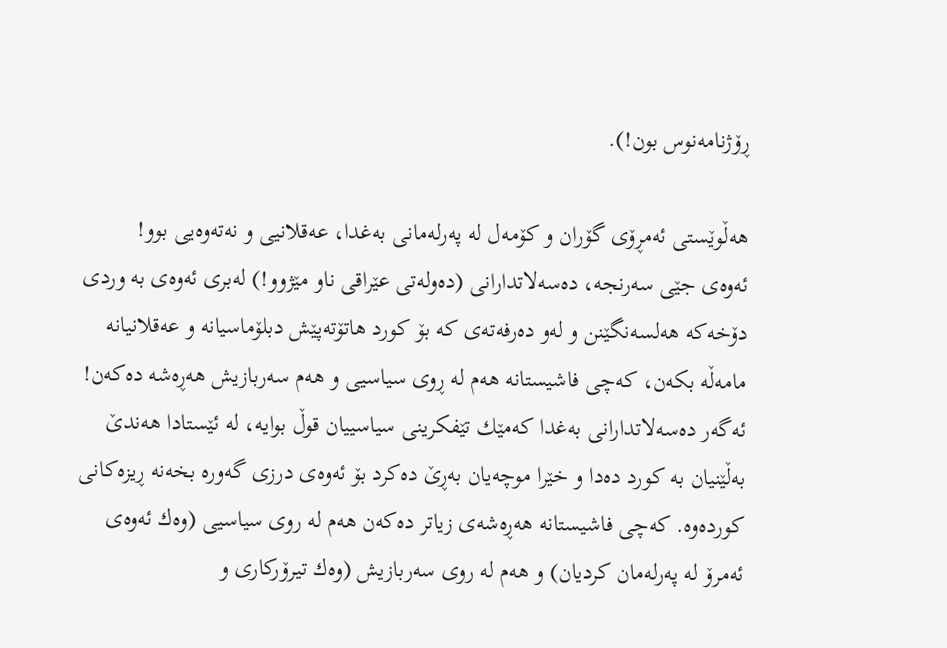ڕۆژنامه‌نوس بون!).

هه‌ڵوێستی ئه‌مڕۆی گۆران و كۆمه‌ل له‌ په‌رله‌مانی به‌غدا، عه‌قلانیی و نه‌ته‌وه‌یی بوو!
ئه‌وه‌ی جێی سه‌رنجه‌، ده‌سه‌لاتدارانی (ده‌وله‌تی عێراقی ناو مێژوو!) له‌بری ئه‌وه‌ی به‌ وردی دۆخه‌كه‌ هه‌لسه‌نگێنن و له‌و ده‌رفه‌ته‌ی كه‌ بۆ كورد هاتۆته‌پێش دبلۆماسیانه‌ و عه‌قلانیانه‌ مامه‌ڵه‌ بكه‌ن، كه‌چی فاشیستانه‌ هه‌م له‌ ڕوی سیاسیی و هه‌م سه‌ربازیش هه‌ڕه‌شه‌ ده‌كه‌ن!
ئه‌گه‌ر ده‌سه‌لاتدارانی به‌غدا كه‌مێك تێفكرینی سیاسییان قوڵ بوایه‌، له‌ ئێستادا هه‌ندێ به‌ڵێنیان به‌ كورد ده‌دا و خێرا موچه‌یان به‌ڕێ ده‌كرد بۆ ئه‌وه‌ی درزی گه‌وره‌ بخه‌نه‌ ڕیزه‌كانی كورده‌وه‌. كه‌چی فاشیستانه‌ هه‌ڕه‌شه‌ی زیاتر ده‌كه‌ن هه‌م له‌ روی سیاسیی (وه‌ك ئه‌وه‌ی ئه‌مرۆ له‌ په‌رله‌مان كردیان) و هه‌م له‌ روی سه‌ربازیش (وه‌ك تیرۆركاری و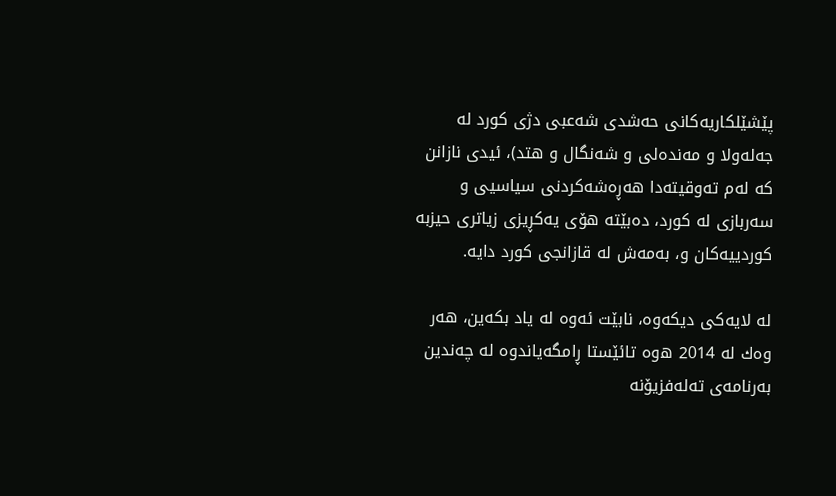پێشێلكاریه‌كانی حه‌شدی شه‌عبی دژی كورد له‌ جه‌له‌ولا و مه‌نده‌لی و شه‌نگال و هتد)، ئیدی نازانن كه‌ له‌م ته‌وقیته‌دا هه‌ڕه‌شه‌كردنی سیاسیی و سه‌ربازی له‌ كورد، ده‌بێته‌ هۆی یه‌كڕیزی زیاتری حیزبه‌ كوردییه‌كان و، به‌مه‌ش له‌ قازانجی كورد دایه‌.

له‌ لایه‌كی دیكه‌وه‌، نابێت ئه‌وه‌ له‌ یاد بكه‌ین، هه‌ر وه‌ك له‌ 2014 ه‌وه‌ تائێستا ڕامگه‌یاندوه‌ له‌ چه‌ندین به‌رنامه‌ی ته‌له‌فزیۆنه‌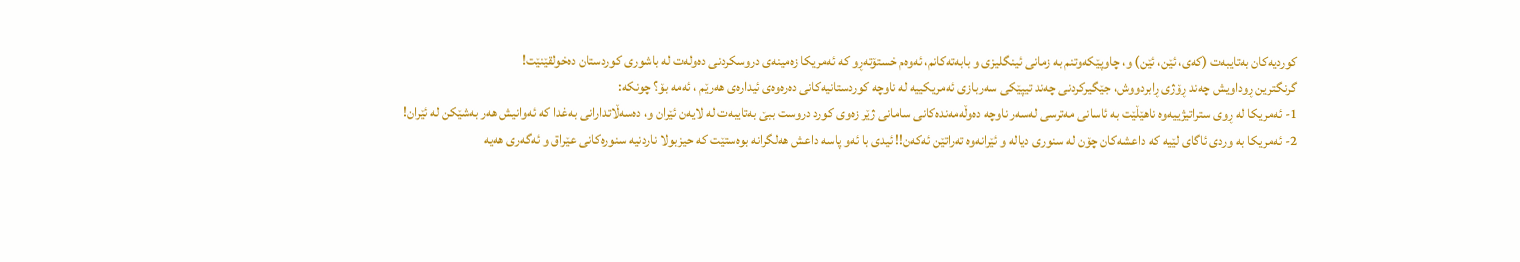كوردیه‌كان به‌تایبه‌ت (كه‌ی، ئێن، ئێن) و، چاوپێكه‌وتنم به‌ زمانی ئینگلیزی و بابه‌ته‌كانم، ئه‌وه‌م خستۆته‌ڕو كه‌ ئه‌مریكا زه‌مینه‌ی دروسكردنی ده‌وله‌ت له‌ باشوری كوردستان ده‌خولقێنێت!
گرنگترین ڕوداویش چه‌ند ڕۆژی ڕابردووش، جێگیركردنی چه‌ند تیپێكی سه‌ربازی ئه‌مریكییه‌ له‌ ناوچه‌ كوردستانیه‌كانی ده‌ره‌وه‌ی ئیداره‌ی هه‌رێم ، ئه‌مه‌ بۆ؟ چونكه‌:
1- ئه‌مریكا له‌ ڕوی ستراتیژییه‌وه‌ ناهێڵێت به‌ ئاسانی مه‌ترسی له‌سه‌ر ناوچه‌ ده‌وڵه‌مه‌نده‌كانی سامانی ژێر زه‌وی كورد دروست ببێ به‌تایبه‌ت له‌ لایه‌ن ئێران و، ده‌سه‌ڵاتدارانی به‌غدا كه‌ ئه‌وانیش هه‌ر به‌شێكن له‌ ئێران!
2- ئه‌مریكا به‌ وردی ئاگای لێیه‌ كه‌ داعشه‌كان چۆن له‌ سنوری دیاله‌ و ئێرانه‌وه‌ ته‌راتێن ئه‌كه‌ن!! ئیدی با ئه‌و پاسه‌ داعش هه‌لگرانه‌ بوه‌ستێت كه‌ حیزبولا ناردنیه‌ سنوره‌كانی عێراق و ئه‌گه‌ری هه‌یه‌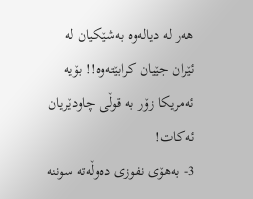هه‌ر له‌ دیاله‌وه‌ به‌شێكیان له‌ ئێران جێیان كرابێته‌وه‌‌!! بۆیه‌ ئه‌مریكا زۆر به‌ قوڵی چاودێریان ئه‌كات!
3- به‌هۆی نفوزی ده‌وڵه‌ته‌ سوننه‌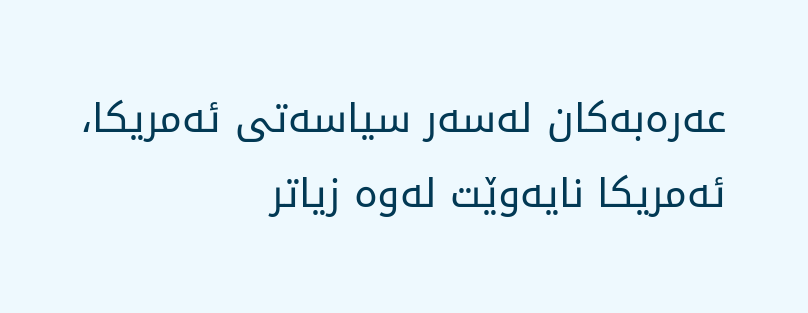عه‌ره‌به‌كان له‌سه‌ر سیاسه‌تی ئه‌مریكا، ئه‌مریكا نایه‌وێت له‌وه‌ زیاتر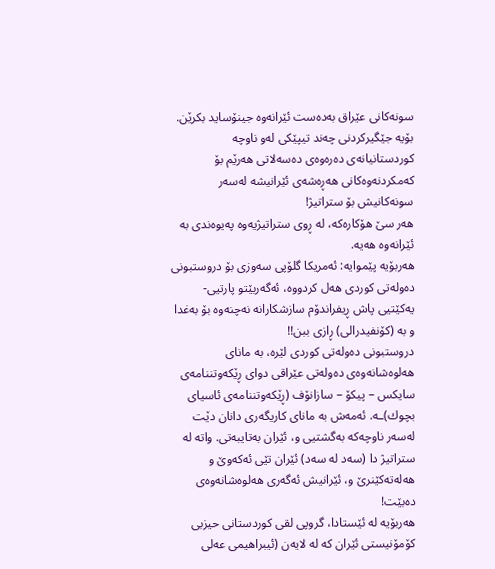سونه‌كانی عێراق به‌ده‌ست ئێرانه‌وه‌ جینۆساید بكرێن. بۆیه‌ جێگیركردنی چه‌ند تیپێكی له‌و ناوچه‌ كوردستانیانه‌ی ده‌ره‌وه‌ی ده‌سه‌لاتی هه‌رێم بۆ كه‌مكردنه‌وه‌كانی هه‌ڕه‌شه‌ی ئێرانیشه‌ له‌سه‌ر سونه‌كانیش بۆ ستراتیژ!
هه‌ر سێ هۆكاره‌كه‌، له‌ ڕوی ستراتیژیه‌وه‌ په‌یوه‌ندی به‌ ئێرانه‌وه‌ هه‌یه‌.
هه‌ربۆیه‌ پێموایه‌: ئه‌مریكا گلۆپی سه‌وزی بۆ دروستبونی ده‌وله‌تی كوردی هه‌ل كردووه‌، ئه‌گه‌ربێتو پارتیی- یه‌كێتیی پاش ڕیفراندۆم سازشكارانه‌ نه‌چنه‌وه‌ بۆ به‌غدا و به‌ (كۆنفیدرالی) ڕازی ببن!!
دروستبونی ده‌وله‌تی كوردی لێره‌، به‌ مانای هه‌لوه‌شانه‌وه‌ی ده‌وله‌تی عێراقی دوای ڕێكه‌وتننامه‌ی سایكس – پیكۆ – سازانۆف (ڕێكه‌وتننامه‌ی ئاسیای بچوك)ـه‌. ئه‌مه‌ش به‌ مانای كاریگه‌ری دانان دێت له‌سه‌ر ناوچه‌كه‌ به‌گشتیی و، ئێران به‌تایبه‌تی. واته‌ له‌ ستراتیژ دا (سه‌د له‌ سه‌د) ئێران تێی ئه‌كه‌وێ و هه‌له‌ته‌كێنرێ و، ئێرانیش ئه‌گه‌ری هه‌لوه‌شانه‌وه‌ی ده‌بێت!
هه‌ربۆیه‌ له‌ ئێستادا، گروپی لقی كوردستانی حیزبی كۆمۆنیستی ئێران كه‌ له‌ لایه‌ن (ئیبراهیمی عه‌لی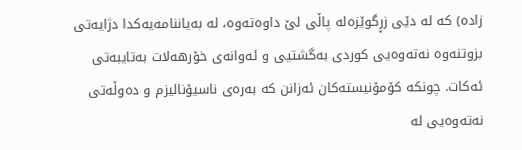زاده‌) كه‌ له‌ دێی زڕگوێزه‌له‌ پاڵی لێ داوه‌ته‌وه‌، له‌ به‌یاننامه‌یه‌كدا دژایه‌تی بزوتنه‌وه‌ نه‌ته‌وه‌یی كوردی به‌گشتیی و ئه‌وانه‌ی خۆرهه‌لات به‌تایبه‌تی ئه‌كات. چونكه‌ كۆمۆنیسته‌كان ئه‌زانن كه‌ به‌ره‌ی ناسیۆنالیزم و ده‌وڵه‌تی نه‌ته‌وه‌یی له‌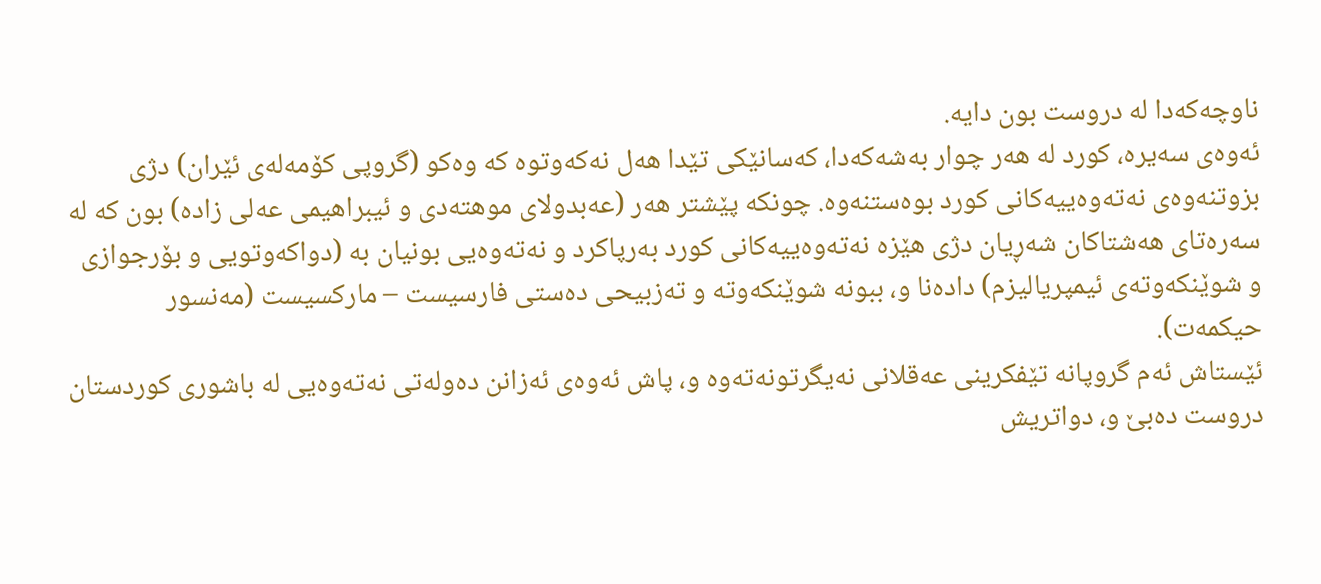ناوچه‌كه‌دا له‌ دروست بون دایه‌.
ئه‌وه‌ی سه‌یره‌، كورد له‌ هه‌ر چوار به‌شه‌كه‌دا، كه‌سانێكی تێدا هه‌ل نه‌كه‌وتوه‌ كه‌ وه‌كو (گروپی كۆمه‌له‌ی ئێران) دژی بزوتنه‌وه‌ی نه‌ته‌وه‌ییه‌كانی كورد بوه‌ستنه‌وه‌. چونكه‌ پێشتر هه‌ر (عه‌بدولای موهته‌دی و ئیبراهیمی عه‌لی زاده‌) بون كه‌ له‌ سه‌ره‌تای هه‌شتاكان شه‌ڕیان دژی هێزه‌ نه‌ته‌وه‌ییه‌كانی كورد به‌رپاكرد و نه‌ته‌وه‌یی بونیان به‌ (دواكه‌وتویی و بۆرجوازی و شوێنكه‌وته‌ی ئیمپریالیزم) داده‌نا و، ببونه‌ شوێنكه‌وته‌ و ته‌زبیحی ده‌ستی فارسیست – ماركسیست (مه‌نسور حیكمه‌ت).
ئێستاش ئه‌م گروپانه‌ تێفكرینی عه‌قلانی نه‌یگرتونه‌ته‌وه‌ و، پاش ئه‌وه‌ی ئه‌زانن ده‌وله‌تی نه‌ته‌وه‌یی له‌ باشوری كوردستان دروست ده‌بێ و، دواتریش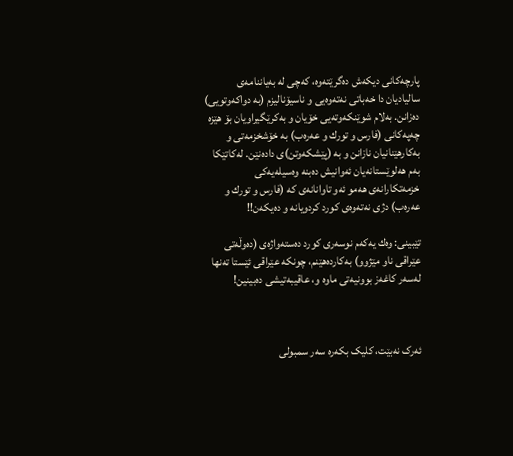پارچه‌كانی دیكه‌ش ده‌گرێته‌وه‌، كه‌چی له‌ به‌یاننامه‌ی سالیادیان دا خه‌باتی نه‌ته‌وه‌یی و ناسیۆنالیزم (به‌ دواكه‌وتویی) ده‌زانن. به‌لام شوێنكه‌وته‌یی خۆیان و به‌كرێگیراویان بۆ هێزه‌ چه‌په‌كانی (فارس و تورك و عه‌ره‌ب) به‌ خۆشخزمه‌تی و به‌كارهێنانیان نازانن و به‌ (پێشكه‌وتن)ی داده‌نێن. له‌كاتێكا به‌م هه‌لوێستانه‌یان ئه‌وانیش ده‌بنه‌ وه‌سیله‌یه‌كی خزمه‌تكارانه‌ی هه‌مو ئه‌و تاوانانه‌ی كه‌ (فارس و تورك و عه‌ره‌ب) دژی نه‌ته‌وه‌ی كورد كردویانه‌ و ده‌یكه‌ن!!

تێبینی: وه‌ك یه‌كه‌م نوسه‌ری كورد ده‌سته‌واژه‌ی (ده‌وڵه‌تی عێراقی ناو مێژوو) به‌كارده‌هێنم، چونكه‌ عێراقی ئێستا ته‌نها له‌سه‌ر كاغه‌ز بوونیه‌تی ماوه‌ و، عاقیبه‌تیشی ده‌بینین!



ئەرک نەبێت، کلیک بکەرە سەر سمبولی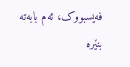فەیسبووک، ئەم بابەتە بنێرە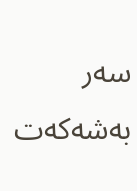سەر بەشەکەت